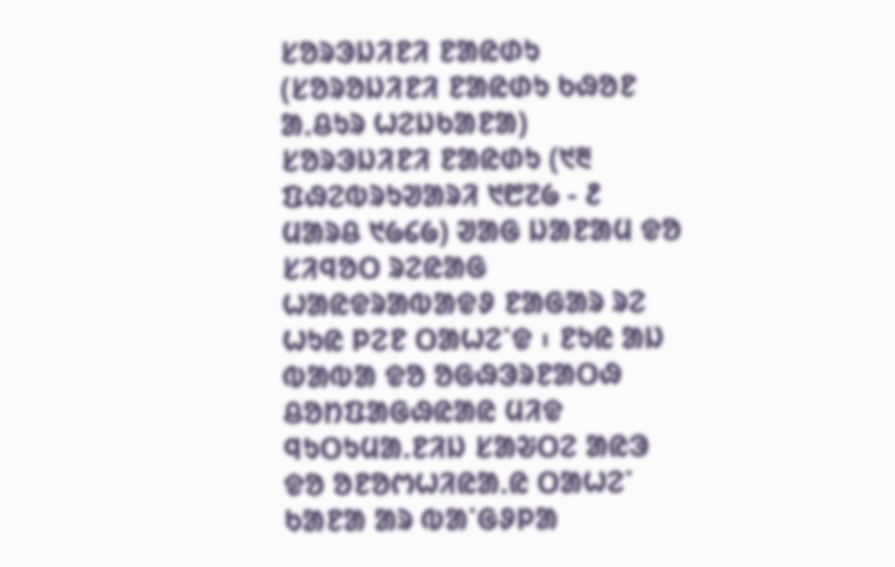ᱥᱚᱨᱳᱡᱤᱱᱤ ᱱᱟᱭᱰᱩ
(ᱥᱚᱨᱚᱡᱤᱱᱤ ᱱᱟᱭᱰᱩ ᱠᱷᱚᱱ ᱟᱹᱪᱩᱨ ᱦᱮᱡᱠᱟᱱᱟ)
ᱥᱚᱨᱳᱡᱤᱱᱤ ᱱᱟᱭᱰᱩ (᱑᱓ ᱯᱷᱮᱵᱨᱩᱣᱟᱨᱤ ᱑᱘᱗᱙ - ᱒ ᱢᱟᱨᱪ ᱑᱙᱔᱙) ᱣᱟᱜ ᱡᱟᱱᱟᱢ ᱫᱚ ᱥᱤᱧᱚᱛ ᱨᱮᱭᱟᱜ ᱦᱟᱭᱫᱨᱟᱵᱟᱫᱽ ᱱᱟᱜᱟᱨ ᱨᱮ ᱦᱩᱭ ᱞᱮᱱ ᱛᱟᱦᱮᱸᱫ ᱾ ᱱᱩᱭ ᱟᱡ ᱵᱟᱵᱟ ᱫᱚ ᱚᱜᱷᱳᱨᱱᱟᱛᱷ ᱪᱚᱴᱯᱟᱜᱷᱭᱟᱭ ᱢᱤᱫ ᱧᱩᱛᱩᱢᱟ.ᱱᱤᱡ ᱥᱟᱶᱛᱮ ᱟᱭᱳ ᱫᱚ ᱚᱱᱚᱬᱦᱤᱭᱟᱹᱭ ᱛᱟᱦᱮᱸ ᱠᱟᱱᱟ ᱟᱨ ᱵᱟᱸᱜᱽᱞᱟ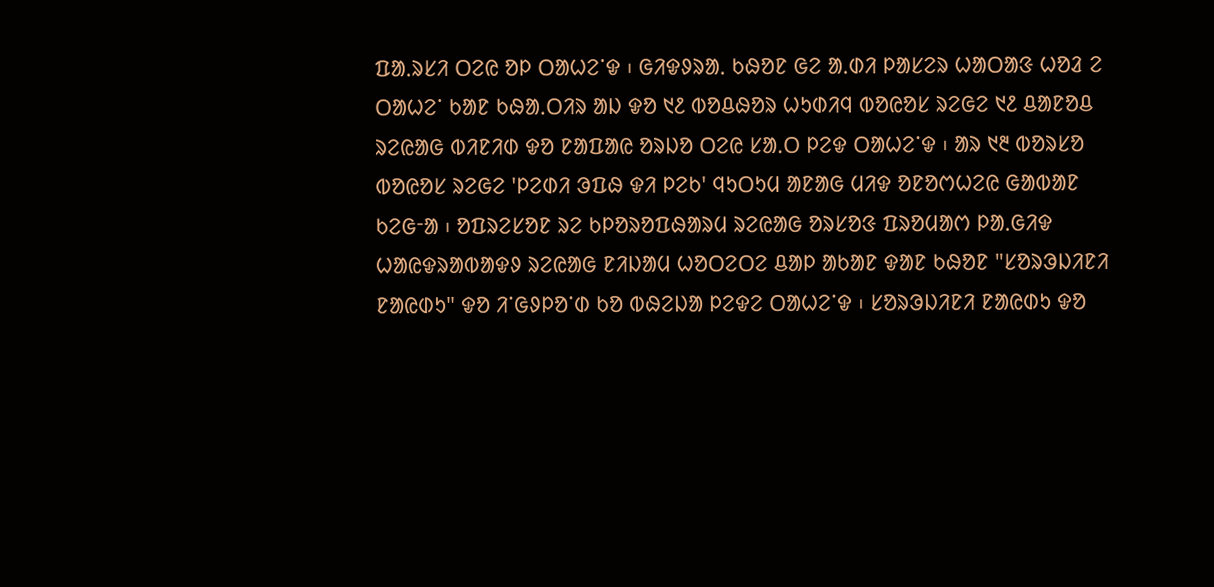ᱯᱟᱹᱨᱥᱤ ᱛᱮᱭ ᱚᱞ ᱛᱟᱦᱮᱸᱫ ᱾ ᱜᱤᱫᱽᱨᱟᱹ ᱠᱷᱚᱱ ᱜᱮ ᱟᱹᱰᱤ ᱞᱟᱥᱮᱨ ᱦᱟᱛᱟᱝ ᱦᱚᱲ ᱮ ᱛᱟᱦᱮᱸ ᱠᱟᱱ ᱠᱷᱟᱹᱛᱤᱨ ᱟᱡ ᱫᱚ ᱑᱒ ᱵᱚᱪᱷᱚᱨ ᱦᱩᱰᱤᱧ ᱵᱚᱭᱚᱥ ᱨᱮᱜᱮ ᱑᱒ ᱪᱟᱱᱚᱪ ᱨᱮᱭᱟᱜ ᱵᱤᱱᱤᱰ ᱫᱚ ᱱᱟᱯᱟᱭ ᱚᱨᱡᱚ ᱛᱮᱭ ᱥᱟᱹᱛ ᱞᱮᱫ ᱛᱟᱦᱮᱸᱫ ᱾ ᱟᱨ ᱑᱓ ᱵᱚᱨᱥᱚ ᱵᱚᱭᱚᱥ ᱨᱮᱜᱮ 'ᱞᱮᱰᱤ ᱳᱯᱷ ᱫᱤ ᱞᱮᱠ' ᱧᱩᱛᱩᱢ ᱟᱱᱟᱜ ᱢᱤᱫ ᱚᱱᱚᱬᱦᱮᱭ ᱜᱟᱵᱟᱱ ᱠᱮᱜᱼᱟ ᱾ ᱚᱯᱨᱮᱥᱚᱱ ᱨᱮ ᱠᱞᱚᱨᱚᱯᱷᱟᱨᱢ ᱨᱮᱭᱟᱜ ᱚᱨᱥᱚᱝ ᱯᱨᱚᱢᱟᱬ ᱞᱟᱹᱜᱤᱫ ᱦᱟᱭᱫᱨᱟᱵᱟᱫᱽ ᱨᱮᱭᱟᱜ ᱱᱤᱡᱟᱢ ᱦᱚᱛᱮᱛᱮ ᱪᱟᱞ ᱟᱠᱟᱱ ᱫᱟᱱ ᱠᱷᱚᱱ "ᱥᱚᱨᱳᱡᱤᱱᱤ ᱱᱟᱭᱰᱩ" ᱫᱚ ᱤᱸᱜᱽᱞᱚᱸᱰ ᱠᱚ ᱵᱷᱮᱡᱟ ᱞᱮᱫᱮ ᱛᱟᱦᱮᱸᱫ ᱾ ᱥᱚᱨᱳᱡᱤᱱᱤ ᱱᱟᱭᱰᱩ ᱫᱚ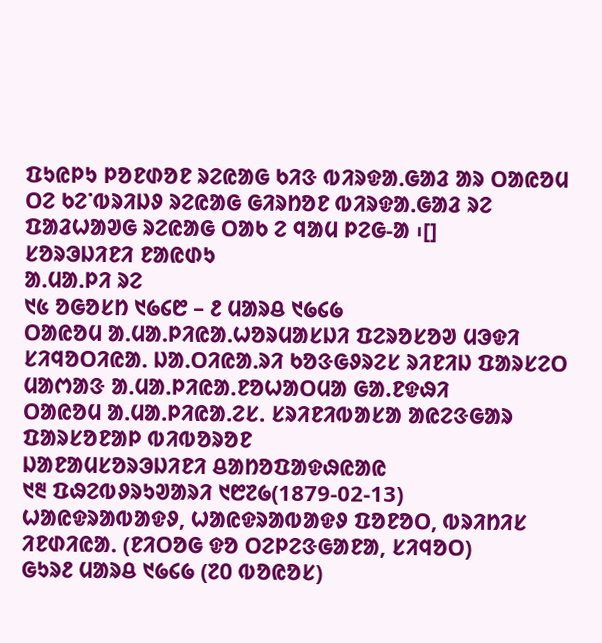ᱯᱩᱭᱞᱩ ᱞᱚᱱᱰᱚᱱ ᱨᱮᱭᱟᱜ ᱠᱤᱝ ᱵᱤᱨᱫᱟᱹᱜᱟᱲ ᱟᱨ ᱛᱟᱭᱚᱢ ᱛᱮ ᱠᱮᱸᱵᱨᱤᱡᱽ ᱨᱮᱭᱟᱜ ᱜᱤᱨᱴᱚᱱ ᱵᱤᱨᱫᱟᱹᱜᱟᱲ ᱨᱮ ᱯᱟᱲᱦᱟᱣᱜ ᱨᱮᱭᱟᱜ ᱛᱟᱠ ᱮ ᱧᱟᱢ ᱞᱮᱜ-ᱟ ᱾[]
ᱥᱚᱨᱳᱡᱤᱱᱤ ᱱᱟᱭᱰᱩ
ᱟᱹᱢᱟᱹᱞᱤ ᱨᱮ
᱑᱕ ᱚᱜᱚᱥᱴ ᱑᱙᱔᱘ – ᱒ ᱢᱟᱨᱪ ᱑᱙᱔᱙
ᱛᱟᱭᱚᱢ ᱟᱹᱢᱟᱹᱞᱤᱭᱟᱹᱦᱚᱨᱢᱟᱥᱡᱤ ᱯᱮᱨᱚᱥᱚᱣ ᱢᱳᱫᱤ
ᱥᱤᱧᱚᱛᱤᱭᱟᱹ ᱡᱟᱹᱛᱤᱭᱟᱹᱨᱤ ᱠᱚᱝᱜᱽᱨᱮᱥ ᱨᱤᱱᱤᱡ ᱯᱟᱨᱥᱮᱛ
ᱢᱟᱬᱟᱝ ᱟᱹᱢᱟᱹᱞᱤᱭᱟᱹᱱᱚᱦᱟᱛᱢᱟ ᱜᱟ.ᱱᱫᱷᱤ
ᱛᱟᱭᱚᱢ ᱟᱹᱢᱟᱹᱞᱤᱭᱟᱹᱮᱥᱹ ᱥᱨᱤᱱᱤᱵᱟᱥᱟ ᱟᱭᱮᱝᱜᱟᱨ
ᱯᱟᱨᱥᱚᱱᱟᱞ ᱵᱤᱵᱚᱨᱚᱱ
ᱡᱟᱱᱟᱢᱥᱚᱨᱳᱡᱤᱱᱤ ᱪᱟᱴᱚᱯᱟᱫᱷᱭᱟᱭ
᱑᱓ ᱯᱷᱮᱵᱽᱨᱩᱣᱟᱨᱤ ᱑᱘᱗᱙(1879-02-13)
ᱦᱟᱭᱫᱨᱟᱵᱟᱫᱽ, ᱦᱟᱭᱫᱨᱟᱵᱟᱫᱽ ᱯᱚᱱᱚᱛ, ᱵᱨᱤᱴᱤᱥ ᱤᱱᱰᱤᱭᱟᱹ (ᱱᱤᱛᱚᱜ ᱫᱚ ᱛᱮᱞᱮᱝᱜᱟᱱᱟ, ᱥᱤᱧᱚᱛ)
ᱜᱩᱨ᱒ ᱢᱟᱨᱪ ᱑᱙᱔᱙ (᱗᱐ ᱵᱚᱭᱚᱥ)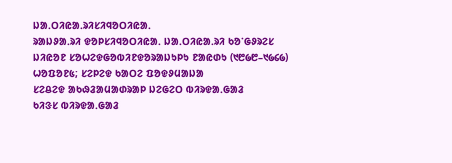ᱡᱟᱹᱛᱤᱭᱟᱹᱨᱤᱥᱤᱧᱚᱛᱤᱭᱟᱹ
ᱨᱟᱡᱽᱟᱹᱨᱤ ᱫᱚᱞᱥᱤᱧᱚᱛᱤᱭᱟᱹ ᱡᱟᱹᱛᱤᱭᱟᱹᱨᱤ ᱠᱚᱸᱜᱽᱨᱮᱥ
ᱡᱤᱭᱚᱱ ᱥᱚᱦᱮᱫᱜᱚᱵᱤᱱᱫᱚᱨᱟᱡᱩᱞᱩ ᱱᱟᱭᱰᱩ (᱑᱘᱙᱘–᱑᱙᱔᱙)
ᱦᱚᱯᱚᱱ᱕; ᱥᱮᱞᱮᱫ ᱠᱟᱛᱮ ᱯᱚᱫᱽᱢᱟᱡᱟ
ᱥᱮᱪᱮᱫ ᱟᱠᱷᱲᱟᱢᱟᱰᱨᱟᱞ ᱡᱮᱜᱮᱛ ᱵᱤᱨᱫᱟᱹᱜᱟᱲ
ᱠᱤᱝᱥ ᱵᱤᱨᱫᱟᱹᱜᱟᱲ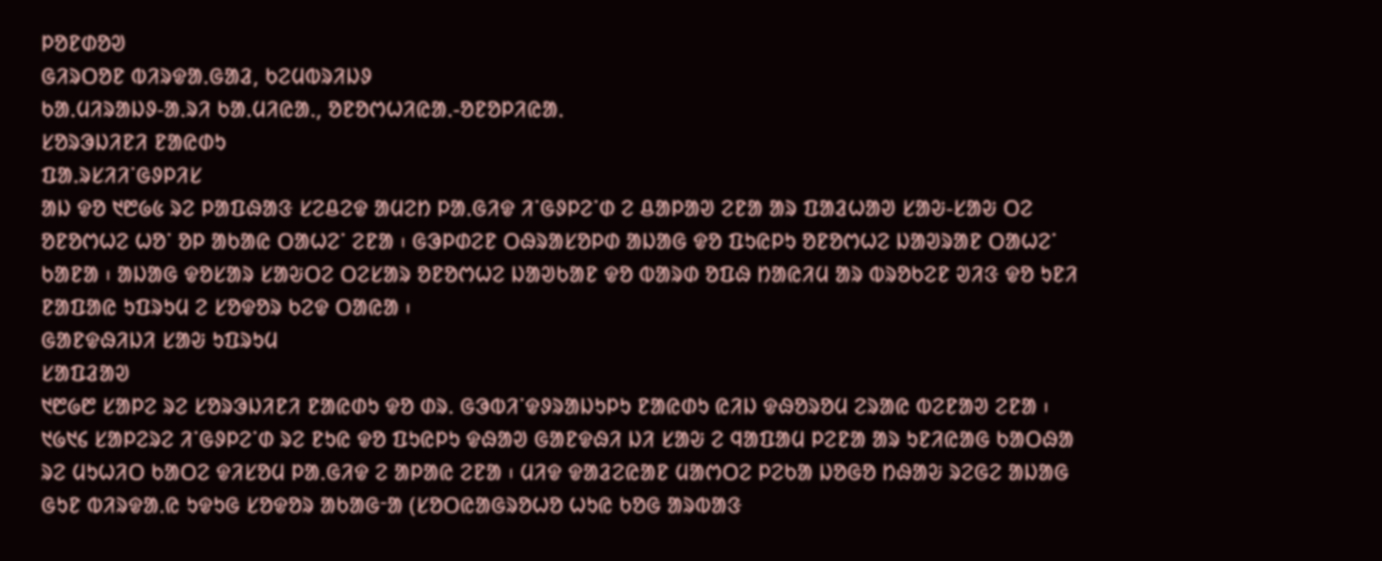ᱞᱚᱱᱰᱚᱣ
ᱜᱤᱨᱛᱚᱱ ᱵᱤᱨᱫᱟᱹᱜᱟᱲ, ᱠᱮᱢᱵᱨᱤᱡᱽ
ᱠᱟᱹᱢᱤᱨᱟᱡᱽ-ᱟᱹᱨᱤ ᱠᱟᱹᱢᱤᱭᱟᱹ, ᱚᱱᱚᱬᱦᱤᱭᱟᱹ-ᱚᱱᱚᱞᱤᱭᱟᱹ
ᱥᱚᱨᱳᱡᱤᱱᱤ ᱱᱟᱭᱰᱩ
ᱯᱟᱹᱨᱥᱤᱤᱸᱜᱽᱞᱤᱥ
ᱟᱡ ᱫᱚ ᱑᱘᱙᱕ ᱨᱮ ᱞᱟᱯᱷᱟᱝ ᱥᱮᱪᱮᱫ ᱟᱢᱮᱴ ᱞᱟᱹᱜᱤᱫ ᱤᱸᱜᱽᱞᱮᱸᱰ ᱮ ᱪᱟᱞᱟᱣ ᱮᱱᱟ ᱟᱨ ᱯᱟᱲᱦᱟᱣ ᱥᱟᱶ-ᱥᱟᱶ ᱛᱮ ᱚᱱᱚᱬᱦᱮ ᱦᱚᱸ ᱚᱞ ᱟᱠᱟᱭ ᱛᱟᱦᱮᱸ ᱮᱱᱟ ᱾ ᱜᱳᱞᱰᱮᱱ ᱛᱷᱨᱟᱥᱚᱞᱰ ᱟᱡᱟᱜ ᱫᱚ ᱯᱩᱭᱞᱩ ᱚᱱᱚᱬᱦᱮ ᱡᱟᱣᱨᱟᱱ ᱛᱟᱦᱮᱸ ᱠᱟᱱᱟ ᱾ ᱟᱡᱟᱜ ᱫᱚᱥᱟᱨ ᱥᱟᱶᱛᱮ ᱛᱮᱥᱟᱨ ᱚᱱᱚᱬᱦᱮ ᱡᱟᱣᱠᱟᱱ ᱫᱚ ᱵᱟᱨᱰ ᱚᱯᱷ ᱴᱟᱭᱤᱢ ᱟᱨ ᱵᱨᱚᱠᱮᱱ ᱣᱤᱝ ᱫᱚ ᱩᱱᱤ ᱱᱟᱯᱟᱭ ᱩᱯᱨᱩᱢ ᱮ ᱥᱚᱫᱚᱨ ᱠᱮᱫ ᱛᱟᱭᱟ ᱾
ᱜᱟᱱᱫᱷᱤᱡᱤ ᱥᱟᱶ ᱩᱯᱨᱩᱢ
ᱥᱟᱯᱲᱟᱣ
᱑᱘᱙᱘ ᱥᱟᱞᱮ ᱨᱮ ᱥᱚᱨᱳᱡᱤᱱᱤ ᱱᱟᱭᱰᱩ ᱫᱚ ᱰᱨ. ᱜᱳᱵᱤᱸᱫᱽᱨᱟᱡᱩᱞᱩ ᱱᱟᱭᱰᱩ ᱭᱤᱡ ᱫᱷᱚᱨᱚᱢ ᱮᱨᱟᱭ ᱵᱮᱱᱟᱣ ᱮᱱᱟ ᱾ ᱑᱙᱑᱔ ᱥᱟᱞᱮᱨᱮ ᱤᱸᱜᱽᱞᱮᱸᱰ ᱨᱮ ᱱᱩᱭ ᱫᱚ ᱯᱩᱭᱞᱩ ᱫᱷᱟᱣ ᱜᱟᱱᱫᱷᱤ ᱡᱤ ᱥᱟᱶ ᱮ ᱧᱟᱯᱟᱢ ᱞᱮᱱᱟ ᱟᱨ ᱩᱱᱤᱭᱟᱜ ᱠᱟᱛᱷᱟ ᱨᱮ ᱢᱩᱦᱤᱛ ᱠᱟᱛᱮ ᱫᱤᱥᱚᱢ ᱞᱟᱹᱜᱤᱫ ᱮ ᱟᱞᱟᱭ ᱮᱱᱟ ᱾ ᱢᱤᱫ ᱫᱟᱲᱮᱭᱟᱱ ᱢᱟᱬᱛᱮ ᱞᱮᱠᱟ ᱡᱚᱜᱚ ᱴᱷᱟᱶ ᱨᱮᱜᱮ ᱟᱡᱟᱜ ᱜᱩᱱ ᱵᱤᱨᱫᱟᱹᱭ ᱩᱫᱩᱜ ᱥᱚᱫᱚᱨ ᱟᱠᱟᱜᱼᱟ (ᱥᱚᱛᱭᱟᱜᱨᱚᱦᱚ ᱦᱩᱭ ᱠᱚᱜ ᱟᱨᱵᱟᱝ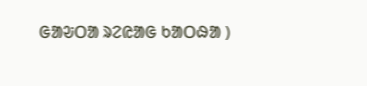ᱜᱟᱶᱛᱟ ᱨᱮᱭᱟᱜ ᱠᱟᱛᱷᱟ )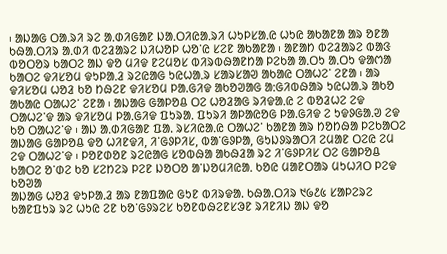᱾ ᱟᱡᱟᱜ ᱛᱟᱹᱨᱤ ᱨᱮ ᱟᱹᱰᱤᱜᱟᱱ ᱡᱟᱹᱛᱤᱭᱟᱹᱨᱤ ᱦᱩᱞᱥᱟᱹᱭ ᱦᱩᱭ ᱟᱠᱟᱱᱟ ᱟᱨ ᱚᱱᱟ ᱠᱷᱟᱹᱛᱤᱨ ᱟᱹᱰᱤ ᱵᱮᱲᱟᱨᱮ ᱡᱤᱦᱚᱞ ᱦᱚᱸᱭ ᱥᱮᱱ ᱟᱠᱟᱱᱟ ᱾ ᱟᱱᱟᱴ ᱵᱮᱲᱟᱨᱮ ᱵᱟᱝ ᱵᱚᱛᱚᱨ ᱠᱟᱛᱮ ᱟᱡ ᱫᱚ ᱢᱤᱫ ᱱᱮᱢᱚᱥ ᱵᱤᱨᱵᱷᱟᱱᱴᱟ ᱞᱮᱠᱟ ᱟᱹᱛᱩ ᱟᱹᱛᱩ ᱫᱟᱬᱟ ᱠᱟᱛᱮ ᱫᱤᱥᱚᱢ ᱫᱩᱞᱟᱹᱲ ᱨᱮᱭᱟᱜ ᱩᱭᱦᱟᱹᱨ ᱥᱟᱨᱥᱟᱣ ᱟᱠᱟᱭ ᱛᱟᱦᱮᱸ ᱮᱱᱟ ᱾ ᱟᱨ ᱫᱤᱥᱚᱢ ᱦᱚᱲ ᱠᱚ ᱴᱷᱮᱱ ᱫᱤᱥᱚᱢ ᱞᱟ.ᱜᱤᱫ ᱟᱠᱚᱣᱟᱜ ᱟᱺᱜᱤᱵᱷᱟᱨ ᱩᱭᱦᱟᱹᱨ ᱟᱠᱚ ᱟᱠᱟᱭ ᱛᱟᱦᱮᱸ ᱮᱱᱟ ᱾ ᱟᱡᱟᱜ ᱜᱟᱞᱚᱪ ᱛᱮ ᱦᱚᱲᱟᱜ ᱨᱤᱫᱟᱹᱭ ᱮ ᱵᱚᱲᱦᱮ ᱮᱫ ᱛᱟᱦᱮᱸᱫ ᱟᱨ ᱫᱤᱥᱚᱢ ᱞᱟᱹᱜᱤᱫ ᱯᱩᱨᱟᱹ ᱯᱩᱨᱤ ᱟᱞᱟᱭᱚᱜ ᱞᱟ.ᱜᱤᱫ ᱮ ᱩᱫᱽᱜᱟᱹᱣ ᱮᱫ ᱠᱚ ᱛᱟᱦᱮᱸᱫ ᱾ ᱟᱡ ᱟᱹᱰᱤᱜᱟᱱ ᱯᱟ. ᱨᱥᱤᱭᱟᱹᱭ ᱛᱟᱦᱮᱸ ᱠᱟᱱᱟ ᱟᱨ ᱴᱚᱴᱷᱟ ᱞᱮᱠᱟᱛᱮ ᱟᱡᱟᱜ ᱜᱟᱞᱚᱪ ᱫᱚ ᱦᱤᱱᱫᱤ, ᱤᱸᱜᱽᱞᱤᱥ, ᱵᱟᱸᱜᱽᱞᱟ, ᱜᱩᱡᱽᱨᱟᱛᱤ ᱮᱢᱟᱱ ᱛᱮᱭ ᱮᱢ ᱮᱫ ᱛᱟᱦᱮᱸᱫ ᱾ ᱞᱚᱱᱰᱚᱱ ᱨᱮᱭᱟᱜ ᱥᱚᱵᱷᱟ ᱟᱠᱷᱲᱟ ᱨᱮ ᱤᱸᱜᱽᱞᱤᱥ ᱛᱮ ᱜᱟᱞᱚᱪ ᱠᱟᱛᱮ ᱚᱸᱰᱮ ᱠᱚ ᱥᱮᱴᱮᱨ ᱞᱮᱱ ᱡᱚᱛᱚ ᱟᱸᱡᱚᱢᱤᱭᱟᱹ ᱠᱚᱭ ᱢᱟᱱᱛᱟᱨ ᱢᱩᱦᱤᱛ ᱞᱮᱫ ᱠᱚᱣᱟ
ᱟᱡᱟᱜ ᱦᱚᱲ ᱫᱩᱞᱟᱹᱲ ᱟᱨ ᱱᱟᱯᱟᱭ ᱜᱩᱱ ᱵᱤᱨᱫᱟ. ᱠᱷᱟ.ᱛᱤᱨ ᱑᱙᱒᱕ ᱥᱟᱞᱮᱨᱮ ᱠᱟᱱᱯᱩᱨ ᱨᱮ ᱦᱩᱭ ᱮᱱ ᱠᱚᱸᱜᱽᱨᱮᱥ ᱠᱚᱱᱵᱷᱮᱱᱥᱳᱱ ᱨᱤᱱᱤᱡ ᱟᱡ ᱫᱚ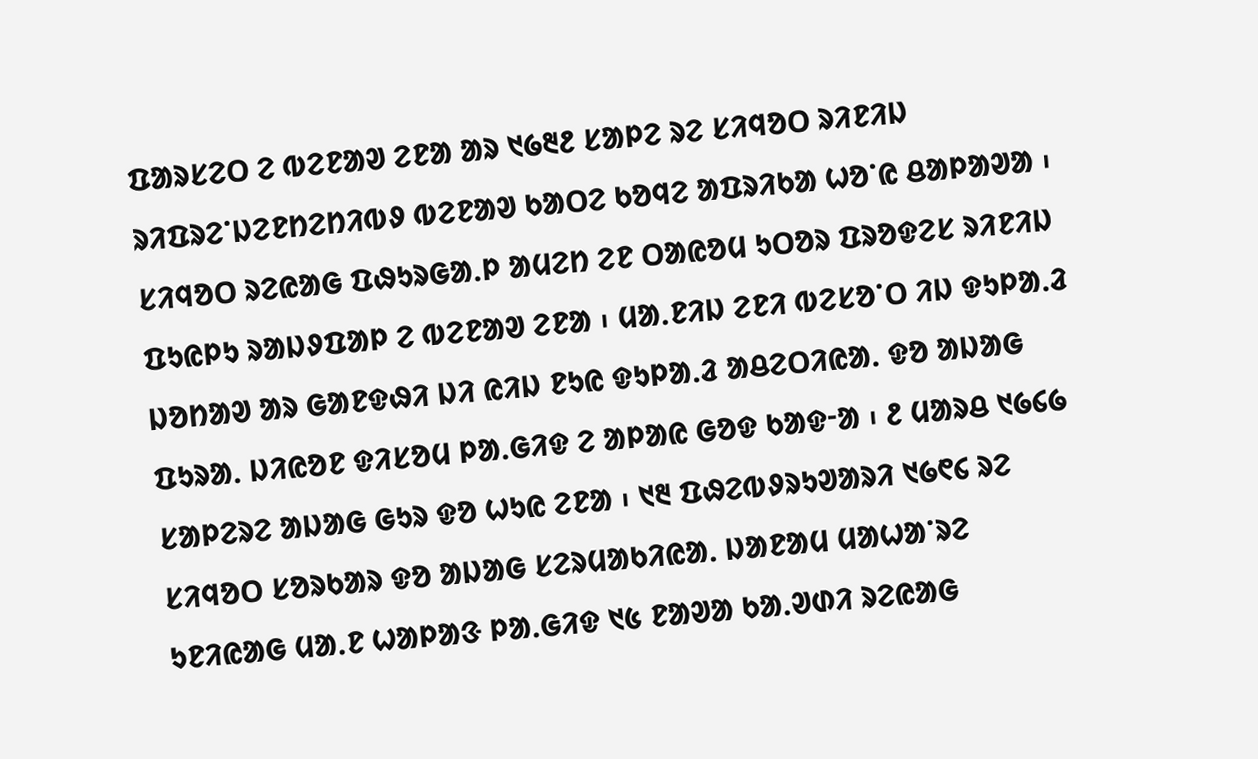ᱯᱟᱨᱥᱮᱛ ᱮ ᱵᱮᱱᱟᱣ ᱮᱱᱟ ᱟᱨ ᱑᱙᱓᱒ ᱥᱟᱞᱮ ᱨᱮ ᱥᱤᱧᱚᱛ ᱨᱤᱱᱤᱡ ᱨᱤᱯᱨᱮᱸᱡᱮᱱᱴᱮᱴᱤᱵᱽ ᱵᱮᱱᱟᱣ ᱠᱟᱛᱮ ᱠᱚᱧᱮ ᱟᱯᱨᱤᱠᱟ ᱦᱚᱸᱭ ᱪᱟᱞᱟᱣᱟ ᱾ ᱥᱤᱧᱚᱛ ᱨᱮᱭᱟᱜ ᱯᱷᱩᱨᱜᱟᱹᱞ ᱟᱢᱮᱴ ᱮᱱ ᱛᱟᱭᱚᱢ ᱩᱛᱚᱨ ᱯᱨᱚᱫᱮᱥ ᱨᱤᱱᱤᱡ ᱯᱩᱭᱞᱩ ᱨᱟᱡᱽᱯᱟᱞ ᱮ ᱵᱮᱱᱟᱣ ᱮᱱᱟ ᱾ ᱢᱟᱹᱱᱤᱡ ᱮᱱᱤ ᱵᱮᱥᱚᱸᱛ ᱤᱡ ᱫᱩᱞᱟᱹᱲ ᱡᱚᱴᱟᱣ ᱟᱨ ᱜᱟᱱᱫᱷᱤ ᱡᱤ ᱭᱤᱡ ᱱᱩᱭ ᱫᱩᱞᱟᱹᱲ ᱟᱪᱮᱛᱤᱭᱟᱹ ᱫᱚ ᱟᱡᱟᱜ ᱯᱩᱨᱟᱹ ᱡᱤᱭᱚᱱ ᱫᱤᱥᱚᱢ ᱞᱟᱹᱜᱤᱫ ᱮ ᱟᱞᱟᱭ ᱜᱚᱫ ᱠᱟᱫᱼᱟ ᱾ ᱒ ᱢᱟᱨᱪ ᱑᱙᱔᱙ ᱥᱟᱞᱮᱨᱮ ᱟᱡᱟᱜ ᱜᱩᱨ ᱫᱚ ᱦᱩᱭ ᱮᱱᱟ ᱾ ᱑᱓ ᱯᱷᱮᱵᱽᱨᱩᱣᱟᱨᱤ ᱑᱙᱖᱔ ᱨᱮ ᱥᱤᱧᱚᱛ ᱥᱚᱨᱠᱟᱨ ᱫᱚ ᱟᱡᱟᱜ ᱥᱮᱨᱢᱟᱠᱤᱭᱟᱹ ᱡᱟᱱᱟᱢ ᱢᱟᱦᱟᱸᱨᱮ ᱩᱱᱤᱭᱟᱜ ᱢᱟᱹᱱ ᱦᱟᱞᱟᱝ ᱞᱟᱹᱜᱤᱫ ᱑᱕ ᱱᱟᱣᱟ ᱠᱟᱹᱣᱰᱤ ᱨᱮᱭᱟᱜ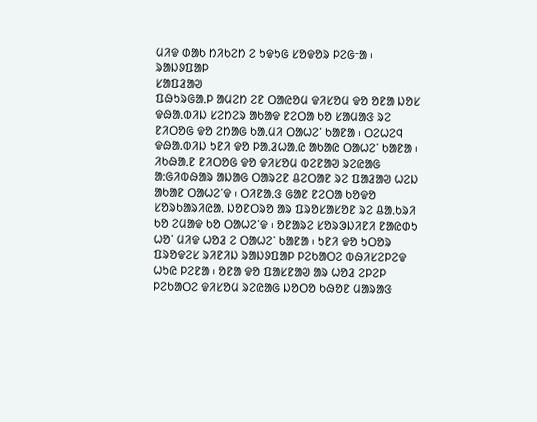ᱢᱤᱫ ᱰᱟᱠ ᱴᱤᱠᱮᱴ ᱮ ᱩᱫᱩᱜ ᱥᱚᱫᱚᱨ ᱞᱮᱜᱼᱟ ᱾
ᱨᱟᱡᱽᱯᱟᱞ
ᱥᱟᱯᱲᱟᱣ
ᱯᱷᱩᱨᱜᱟᱹᱞ ᱟᱢᱮᱴ ᱮᱱ ᱛᱟᱭᱚᱢ ᱫᱤᱥᱚᱢ ᱫᱚ ᱚᱱᱟ ᱡᱚᱥ ᱫᱷᱟᱹᱵᱤᱡ ᱥᱮᱴᱮᱨ ᱟᱠᱟᱫ ᱱᱮᱛᱟ ᱠᱚ ᱥᱟᱢᱟᱝ ᱨᱮ ᱱᱤᱛᱚᱜ ᱫᱚ ᱮᱴᱟᱜ ᱠᱟᱹᱢᱤ ᱛᱟᱦᱮᱸ ᱠᱟᱱᱟ ᱾ ᱛᱮᱦᱮᱧ ᱫᱷᱟ.ᱵᱤᱡ ᱩᱱᱤ ᱫᱚ ᱞᱟᱹᱲᱦᱟᱹᱭ ᱟᱠᱟᱭ ᱛᱟᱦᱮᱸ ᱠᱟᱱᱟ ᱾ ᱤᱠᱷᱟᱹᱱ ᱱᱤᱛᱚᱜ ᱫᱚ ᱫᱤᱥᱚᱢ ᱵᱮᱱᱟᱣ ᱨᱮᱭᱟᱜ ᱟᱺᱜᱤᱵᱷᱟᱨ ᱟᱡᱟᱜ ᱛᱟᱨᱮᱱ ᱪᱮᱛᱟᱱ ᱨᱮ ᱯᱟᱲᱟᱣ ᱦᱮᱡ ᱟᱠᱟᱱ ᱛᱟᱦᱮᱸᱫ ᱾ ᱛᱤᱱᱟᱹᱝ ᱜᱟᱱ ᱱᱮᱛᱟ ᱠᱚᱫᱚ ᱥᱚᱨᱠᱟᱨᱤᱭᱟᱹ ᱡᱚᱱᱛᱨᱚ ᱟᱨ ᱯᱨᱚᱥᱟᱥᱚᱱ ᱨᱮ ᱪᱟᱹᱠᱨᱤ ᱠᱚ ᱮᱢᱟᱫ ᱠᱚ ᱛᱟᱦᱮᱸᱫ ᱾ ᱚᱱᱟᱨᱮ ᱥᱚᱨᱳᱡᱤᱱᱤ ᱱᱟᱭᱰᱩ ᱦᱚᱸ ᱢᱤᱫ ᱦᱚᱲ ᱮ ᱛᱟᱦᱮᱸ ᱠᱟᱱᱟ ᱾ ᱩᱱᱤ ᱫᱚ ᱩᱛᱚᱨ ᱯᱨᱚᱫᱮᱥ ᱨᱤᱱᱤᱡ ᱨᱟᱡᱽᱯᱟᱞ ᱞᱮᱠᱟᱛᱮ ᱵᱷᱤᱥᱮᱞᱮᱫ ᱦᱩᱭ ᱞᱮᱱᱟ ᱾ ᱚᱱᱟ ᱫᱚ ᱯᱟᱥᱱᱟᱣ ᱟᱨ ᱦᱚᱲ ᱮᱞᱮᱞ ᱞᱮᱠᱟᱛᱮ ᱫᱤᱥᱚᱢ ᱨᱮᱭᱟᱜ ᱡᱚᱛᱚ ᱠᱷᱚᱱ ᱢᱟᱨᱟᱝ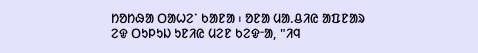ᱴᱚᱴᱷᱟ ᱛᱟᱦᱮᱸ ᱠᱟᱱᱟ ᱾ ᱚᱱᱟ ᱢᱟ.ᱪᱤᱭ ᱟᱯᱱᱟᱨ ᱮᱫ ᱛᱩᱞᱩᱡ ᱩᱱᱤᱭ ᱢᱮᱱ ᱠᱮᱫᱼᱟ, "ᱤᱧ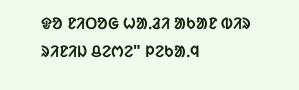ᱫᱚ ᱱᱤᱛᱚᱜ ᱦᱟᱹᱲᱤ ᱟᱠᱟᱱ ᱵᱤᱨ ᱨᱤᱱᱤᱡ ᱪᱮᱬᱮ" ᱞᱮᱠᱟᱹᱧ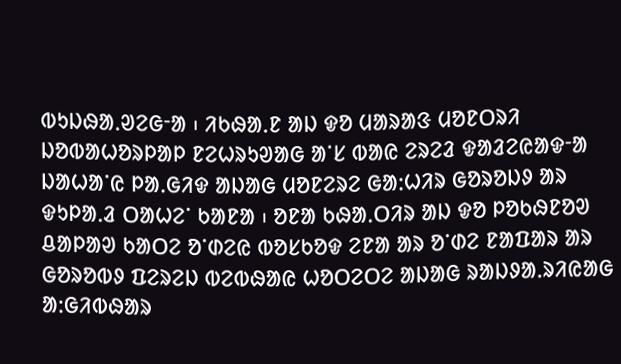ᱵᱩᱡᱷᱟᱹᱣᱮᱜᱼᱟ ᱾ ᱤᱠᱷᱟᱹᱱ ᱟᱡ ᱫᱚ ᱢᱟᱨᱟᱝ ᱢᱚᱱᱛᱨᱤ ᱡᱚᱵᱟᱦᱚᱨᱞᱟᱞ ᱱᱮᱦᱨᱩᱣᱟᱜ ᱟᱸᱥ ᱵᱟᱭ ᱮᱨᱮᱲ ᱫᱟᱲᱮᱭᱟᱫᱼᱟ ᱡᱟᱦᱟᱸᱭ ᱞᱟᱹᱜᱤᱫ ᱟᱡᱟᱜ ᱢᱚᱱᱮᱨᱮ ᱜᱟᱺᱦᱤᱨ ᱜᱚᱨᱚᱡᱽ ᱟᱨ ᱫᱩᱞᱟᱹᱲ ᱛᱟᱦᱮᱸ ᱠᱟᱱᱟ ᱾ ᱚᱱᱟ ᱠᱷᱟᱹᱛᱤᱨ ᱟᱡ ᱫᱚ ᱞᱚᱠᱷᱱᱚᱣ ᱪᱟᱞᱟᱣ ᱠᱟᱛᱮ ᱚᱸᱰᱮᱭ ᱵᱚᱥᱠᱚᱫ ᱮᱱᱟ ᱟᱨ ᱚᱸᱰᱮ ᱱᱟᱯᱟᱨ ᱟᱨ ᱜᱚᱨᱚᱵᱽ ᱯᱮᱨᱮᱡ ᱵᱮᱵᱷᱟᱭ ᱦᱚᱛᱮᱛᱮ ᱟᱡᱟᱜ ᱨᱟᱡᱽᱟᱹᱨᱤᱭᱟᱜ ᱟᱺᱜᱤᱵᱷᱟᱨ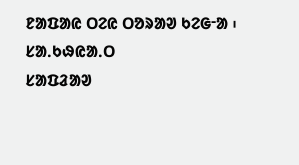ᱱᱟᱯᱟᱭ ᱛᱮᱭ ᱛᱚᱨᱟᱣ ᱠᱮᱜᱼᱟ ᱾
ᱥᱟᱹᱠᱷᱭᱟᱹᱛ
ᱥᱟᱯᱲᱟᱣ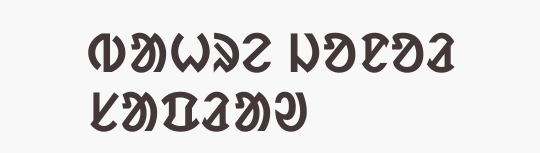ᱵᱟᱦᱨᱮ ᱡᱚᱱᱚᱲ
ᱥᱟᱯᱲᱟᱣ